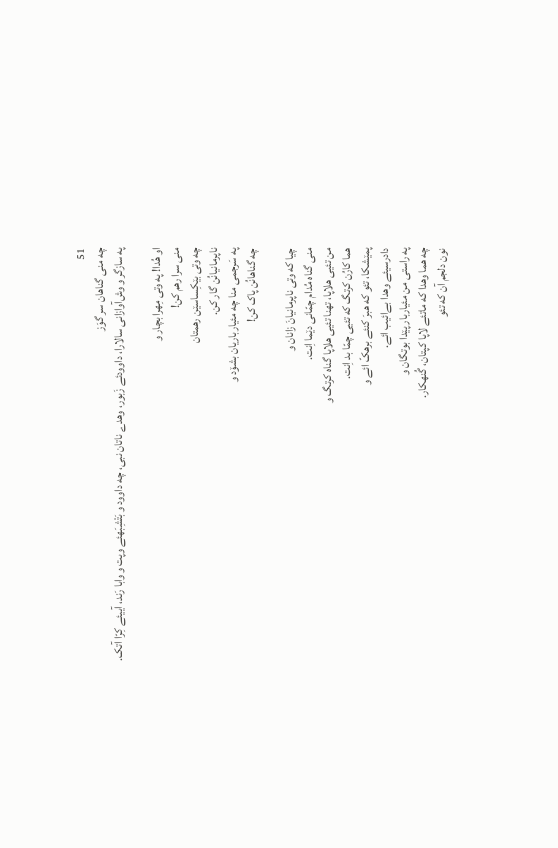51
چه منی گناهان سر گوَز
په سازگر و وش‌آوازانی سالارا، داوودئے زَبور، وهدے ناتان نبی، چه داوود و بَتْشِبَهئے وپت و وابا رَند، آییئے کِرّا آتک.

او هُدا! په وتی مِهرا بچار و
منی سرا رهم کن!
چه وتی بێکِساسێن رهمتان
ناپرمانیانُن گار کن.
په سَرجمی منا چه مئیارباریان بشۆد و
چه گناهانُن پاک کن!

چیا که وتی ناپرمانیانَ زانان و
منی گناه مُدام چمّانی دێما اِنت.
من تئیی هلاپا، تهنا تئیی هلاپا گناه کرتگ و
هما کارُن کرتگ که تئیی چمّا بد اِنت.
پمێشکا، تئو که هبرَ کنئے برهکّ ائے و
دادرسیئے وهدا بےائیب ائے.
په راستی من مئیاربار پێدا بوتگان و
چه هما وهدا که ماتئے لاپا کپتان، گُنهکار.
نون دلجم آن که تئو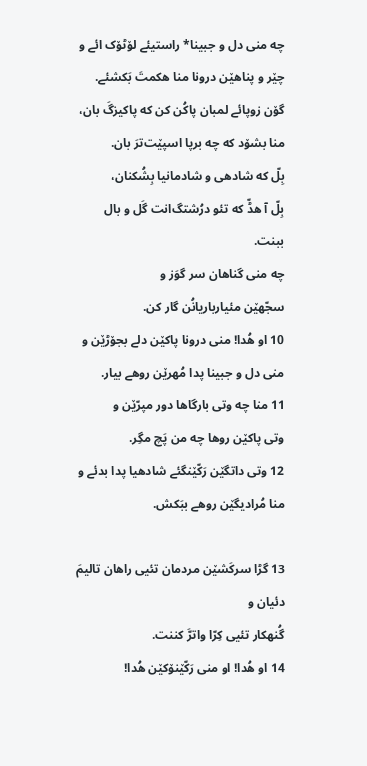چه منی دل و جبینا* راستیئے لۆٹۆک ائے و
چێر و پناهێن درونا منا هکمتَ بَکشئے.
گۆن زوپائے لمبان پاکُن کن که پاکیزگَ بان،
منا بشۆد که چه برپا اسپێت‌ترَ بان.
بِلّ که شادهی و شادمانیا بِشُکنان،
بِلّ آ هڈّ که تئو درُشتگ‌انت گَل و بال ببنت.
چه منی گناهان سر گوَز و
سجّهێن مئیارباریانُن گار کن.
10 او هُدا! منی درونا پاکێن دلے بجۆڑێن و
منی دل و جبینا پدا مُهرێن روهے بیار.
11 منا چه وتی بارگاها دور مپرّێن و
وتی پاکێن روها چه من پَچ مگِر.
12 وتی داتگێن رَکّێنگئے شادهیا پدا بدئے و
منا مُرادیگێن روهے ببَکش.

13 گڑا سرکَشێن مردمان تئیی راهان تالیمَ دئیان و
گُنهکار تئیی کِرّا واترَّ کننت.
14 او هُدا! او منی رَکّێنۆکێن هُدا!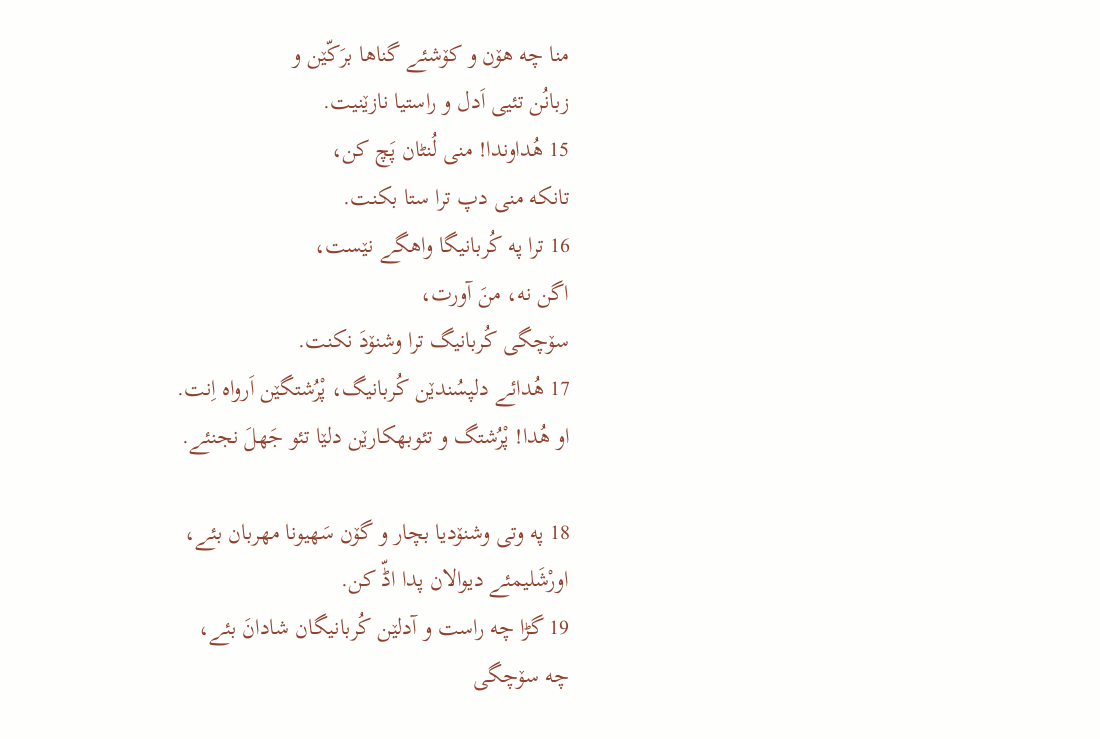منا چه هۆن و کۆشئے گناها برَکّێن و
زبانُن تئیی اَدل و راستیا نازێنیت.
15 هُداوندا! منی لُنٹان پَچ کن،
تانکه منی دپ ترا ستا بکنت.
16 ترا په کُربانیگا واهگے نێست،
اگن نه، منَ آورت،
سۆچگی کُربانیگ ترا وشنۆدَ نکنت.
17 هُدائے دلپسُندێن کُربانیگ، پْرُشتگێن اَرواه اِنت.
او هُدا! پْرُشتگ و تئوبهکارێن دلێا تئو جَهلَ نجنئے.

18 په وتی وشنۆدیا بچار و گۆن سَهیونا مهربان بئے،
اورْشَلیمئے دیوالان پدا اڈّ کن.
19 گڑا چه راست و آدلێن کُربانیگان شادانَ بئے،
چه سۆچگی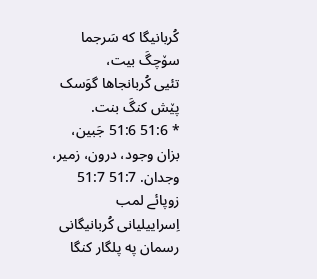کُربانیگا که سَرجما سۆچگَ بیت،
تئیی کُربانجاها گوَسک پێش کنگَ بنت.
* 51:6 51:6 جَبین، بزان وجود، درون، زمیر، وجدان. 51:7 51:7 زوپائے لمب اِسراییلیانی کُربانیگانی رسمان په پلگار کنگا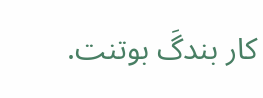کار بندگَ بوتنت.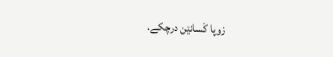زوپا کَسانێن درچکے.